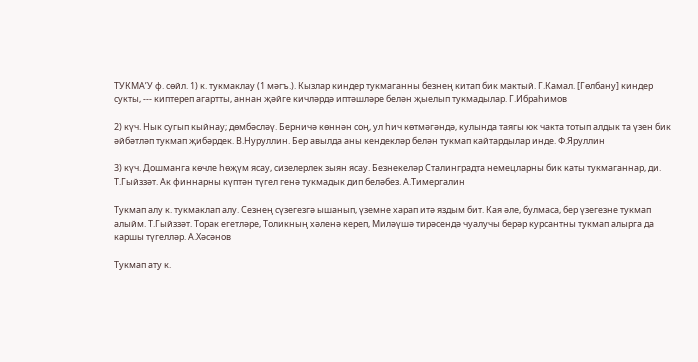ТУКМА’У ф. сөйл. 1) к. тукмаклау (1 мәгъ.). Кызлар киндер тукмаганны безнең китап бик мактый. Г.Камал. [Гөлбану] киндер сукты, --- киптереп агартты, аннан җәйге кичләрдә иптәшләре белән җыелып тукмадылар. Г.Ибраһимов

2) күч. Нык сугып кыйнау; дөмбәсләү. Берничә көннән соң, ул һич көтмәгәндә, кулында таягы юк чакта тотып алдык та үзен бик әйбәтләп тукмап җибәрдек. В.Нуруллин. Бер авылда аны кендекләр белән тукмап кайтардылар инде. Ф.Яруллин

3) күч. Дошманга көчле һөҗүм ясау, сизелерлек зыян ясау. Безнекеләр Сталинградта немецларны бик каты тукмаганнар, ди. Т.Гыйззәт. Ак финнарны күптән түгел генә тукмадык дип беләбез. А.Тимергалин

Тукмап алу к. тукмаклап алу. Сезнең сүзегезгә ышанып, үземне харап итә яздым бит. Кая әле, булмаса, бер үзегезне тукмап алыйм. Т.Гыйззәт. Торак егетләре, Толикның хәленә кереп, Миләүшә тирәсендә чуалучы берәр курсантны тукмап алырга да каршы түгелләр. А.Хәсәнов

Тукмап ату к.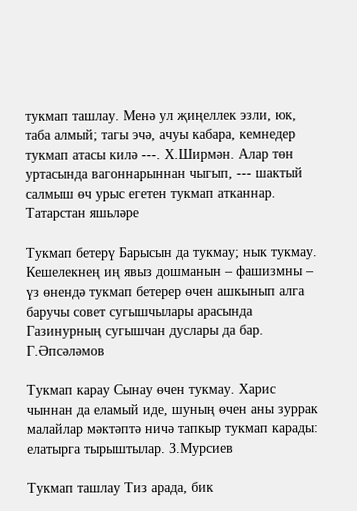тукмап ташлау. Менә ул җиңеллек эзли, юк, таба алмый; тагы эчә, ачуы кабара, кемнедер тукмап атасы килә ---. Х.Ширмән. Алар төн уртасында вагоннарыннан чыгып, --- шактый салмыш өч урыс егетен тукмап атканнар. Татарстан яшьләре

Тукмап бетерү Барысын да тукмау; нык тукмау. Кешелекнең иң явыз дошманын – фашизмны – үз өнендә тукмап бетерер өчен ашкынып алга баручы совет сугышчылары арасында Газинурның сугышчан дуслары да бар. Г.Әпсәләмов

Тукмап карау Сынау өчен тукмау. Харис чыннан да еламый иде, шуның өчен аны зуррак малайлар мәктәптә ничә тапкыр тукмап карады: елатырга тырыштылар. З.Мурсиев

Тукмап ташлау Тиз арада, бик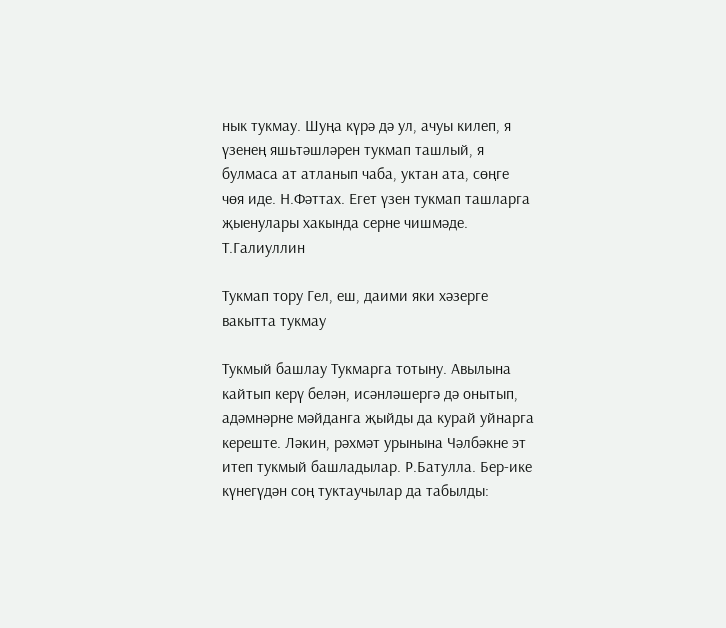нык тукмау. Шуңа күрә дә ул, ачуы килеп, я үзенең яшьтәшләрен тукмап ташлый, я булмаса ат атланып чаба, уктан ата, сөңге чөя иде. Н.Фәттах. Егет үзен тукмап ташларга җыенулары хакында серне чишмәде. Т.Галиуллин

Тукмап тору Гел, еш, даими яки хәзерге вакытта тукмау

Тукмый башлау Тукмарга тотыну. Авылына кайтып керү белән, исәнләшергә дә онытып, адәмнәрне мәйданга җыйды да курай уйнарга кереште. Ләкин, рәхмәт урынына Чәлбәкне эт итеп тукмый башладылар. Р.Батулла. Бер-ике күнегүдән соң туктаучылар да табылды: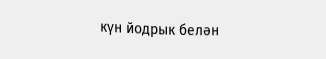күн йодрык белән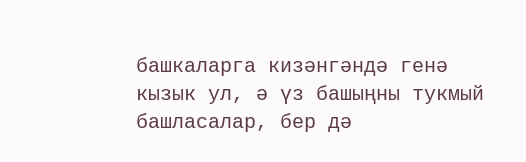башкаларга кизәнгәндә генә кызык ул, ә үз башыңны тукмый башласалар, бер дә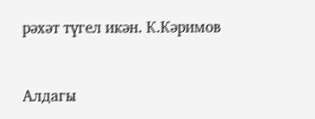рәхәт түгел икән. К.Кәримов



Алдагы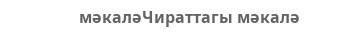мәкаләЧираттагы мәкалә